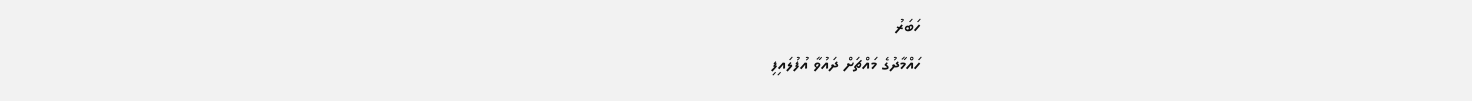ހަބަރު
ހައްމާދުގެ މައްޗަށް ދައުވާ އުފުލައިފި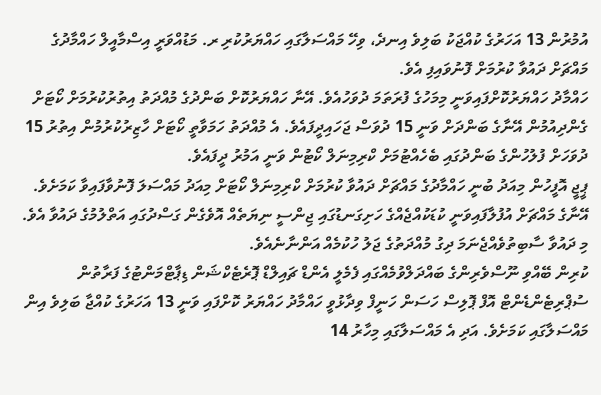އުމުރުން 13 އަހަރުގެ ކުއްޖަކު ބަލިވެ އިނދެ، ވިހޭ މައްސަލާގައި ހައްޔަރުކުރި ރ. މަޑުއްވަރީ އިސްމާއީލް ހައްމާދުގެ މައްޗަށް ދައުވާ ކުރުމަށް ފޮނުވައިފި އެވެ.
ހައްމާދު ހައްޔަރުކޮށްފައިވަނީ މިމަހުގެ ފުރަތަމަ ދުވަހުއެވެ. އޭނާ ހައްޔަރުކޮށް ބަންދުގެ މުއްދަތު އިތުރުކުރުމަށް ކޯޓަށް ގެންދިއުމުން އޭނާގެ ބަންދަށް ވަނީ 15 ދުވަސް ޖަހައިދީފައެވެ. އެ މުއްދަތު ހަމަވާތީ ކޯޓަށް ހާޒިރުކުރުމުން އިތުރު 15 ދުވަހަށް ފުލުހުންގެ ބަންދުގައި ބެހެއްޓުމަށް ކްރިމިނަލް ކޯޓުން ވަނީ އަމުރު ދީފައެވެ.
ޕީޖީ އޮފީހުން މިއަދު ބުނީ ހައްމާދުގެ މައްޗަށް ދައުވާ ކުރުމަށް ކްރިމިނަލް ކޯޓަށް މިއަދު މައްސަލަ ފޮނުވާފައިވާ ކަމަށެވެ. އޭނާގެ މައްޗަށް އުފުލާފައިވަނީ ކުޑަކުއްޖެއްގެ ހަށިގަނޑުގައި ޖިންސީ ނިޔަތެއް އޮވެގެން ގަސްދުގައި އަތްލުމުގެ ދައުވާ އެވެ. މި ދައުވާ ސާބިތުވެއްޖެނަމަ ދިގު މުއްދަތުގެ ޖަލު ހުކުމެއް އަންނާނެއެވެ.
ކުރިން ބޭއްވި ނޫސްވެރިންގެ ބައްދަލްވުމެއްގައި ފެމެލީ އެންޑް ޗައިލްޑް ޕޮރެޓެކްޝަން ޑިޕާޓްމަންޓުގެ ފަރާތުން ސުޕްރިޓެންޑެންޓް އޮފް ޕޮލިސް ހަސަން ހަނީފް ވިދާޅުވީ ހައްމާދު ހައްޔަރު ކޮށްފައި ވަނީ 13 އަހަރުގެ ކުއްޖާ ބަލިވެ އިން މައްސަލާގައި ކަމަށެވެ. އަދި އެ މައްސަލާގައި މިހާރު 14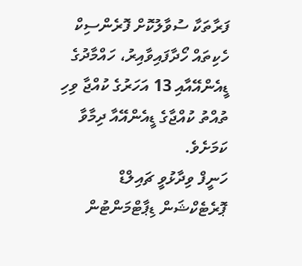ފަރާތަކާ ސުވާލުކޮށް ފޮރެންސިކް ހެކިތައް ހޯދާފައިވާއިރު، ހައްމާދުގެ ޑީއެންއޭއާއި 13 އަހަރުގެ ކުއްޖާ ވިހި ތުއްތު ކުއްޖާގެ ޑީއެންއޭއާ ދިމާވާ ކަމަށެވެ.
ހަނީފް ވިދާޅުވީ ޗައިލްޑް ޕޮރެޓެކްޝަން ޑިޕާޓްމަންޓުން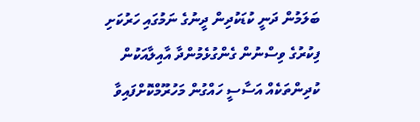ބަލަމުން ދަނީ ކުޑަކުދިން ދީނުގެ ނަމުގައި ހަރުކަށި ފިކުރުގެ ވިސްނުން ގެންގުޅެމުންދާ އާއިލާއަކުން ކުދިންތަކެއް އަސާސީ ހައްގުން މަހުރޫމްކޮށްފައިވާ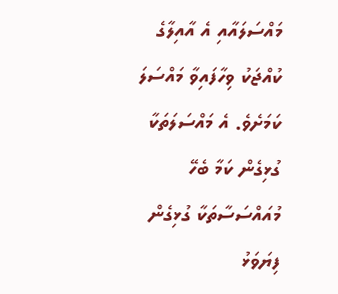މައްސަލައާއި އެ އާއިލާގެ ކުއްޖަކު ވިހާފައިވާ މައްސަލަ ކަމަށެވެ. އެ މައްސަލަތަކާ ގުޅިގެން ކަމާ ބެހޭ މުއައްސަސާތަކާ ގުޅިގެން ފިޔަވަޅު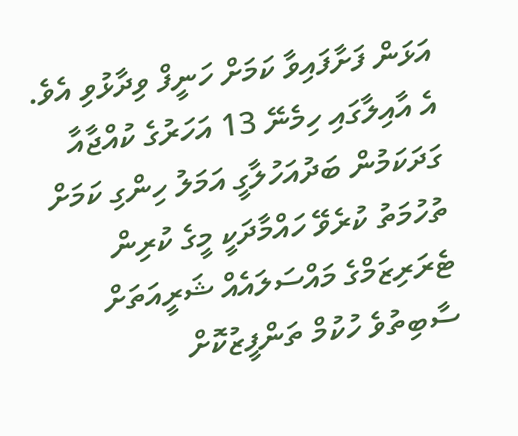އަޅަން ފަށާފައިވާ ކަމަށް ހަނީފް ވިދާޅުވި އެވެ.
އެ އާއިލާގައި ހިމެނޭ 13 އަހަރުގެ ކުއްޖާއާ ގަދަކަމުން ބަދުއަހުލާގީ އަމަލު ހިންގި ކަމަށް ތުހުމަތު ކުރެވޭ ހައްމާދަކީ މީގެ ކުރިން ޓެރަރިޒަމްގެ މައްސަލައެއް ޝަރީއަތަށް ސާބިތުވެ ހުކުމް ތަންފީޒުކޮށް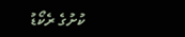ކުށުގެ ރެކޯޑު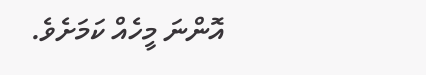އޮންނަ މީހެއް ކަމަށެވެ.